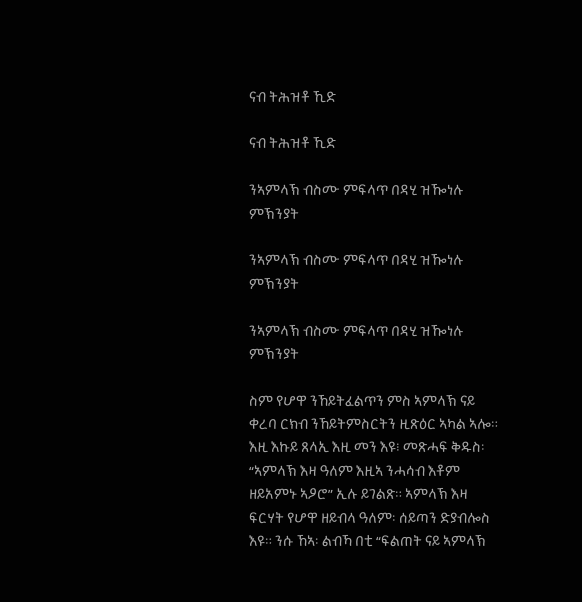ናብ ትሕዝቶ ኺድ

ናብ ትሕዝቶ ኺድ

ንኣምላኽ ብስሙ ምፍላጥ በዳሂ ዝዀነሉ ምኽንያት

ንኣምላኽ ብስሙ ምፍላጥ በዳሂ ዝዀነሉ ምኽንያት

ንኣምላኽ ብስሙ ምፍላጥ በዳሂ ዝዀነሉ ምኽንያት

ስም የሆዋ ንኸይትፈልጥን ምስ ኣምላኽ ናይ ቀረባ ርክብ ንኸይትምስርትን ዚጽዕር ኣካል ኣሎ። እዚ እኩይ ጸላኢ እዚ መን እዩ፧ መጽሓፍ ቅዱስ፡ “ኣምላኽ እዛ ዓለም እዚኣ ንሓሳብ እቶም ዘይአምኑ ኣዖሮ” ኢሉ ይገልጽ። ኣምላኽ እዛ ፍርሃት የሆዋ ዘይብላ ዓለም፡ ሰይጣን ድያብሎስ እዩ። ንሱ ኸኣ፡ ልብኻ በቲ “ፍልጠት ናይ ኣምላኽ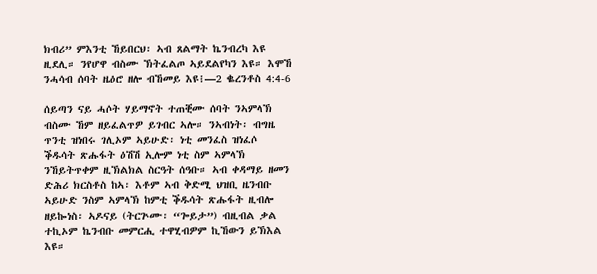ክብሪ” ምእንቲ ኸይበርህ፡ ኣብ ጸልማት ኬንብረካ እዩ ዚደሊ። ንየሆዋ ብስሙ ኽትፈልጦ ኣይደልየካን እዩ። እሞኸ ንሓሳብ ሰባት ዜዕሮ ዘሎ ብኸመይ እዩ፧—2 ቈረንቶስ 4:4-6

ሰይጣን ናይ ሓሶት ሃይማኖት ተጠቒሙ ሰባት ንኣምላኽ ብስሙ ኸም ዘይፈልጥዎ ይገብር ኣሎ። ንኣብነት፡ ብግዜ ጥንቲ ዝነበሩ ገሊኦም ኣይሁድ፡ ነቲ መንፈስ ዝነፈሶ ቕዱሳት ጽሑፋት ዕሽሽ ኢሎም ነቲ ስም ኣምላኽ ንኸይትጥቀም ዚኽልክል ስርዓት ሰዓቡ። ኣብ ቀዳማይ ዘመን ድሕሪ ክርስቶስ ከኣ፡ እቶም ኣብ ቅድሚ ህዝቢ ዜንብቡ ኣይሁድ ንስም ኣምላኽ ከምቲ ቕዱሳት ጽሑፋት ዚብሎ ዘይኰነስ፡ ኣዶናይ (ትርጕሙ፡ “ጐይታ”) ብዚብል ቃል ተኪኦም ኬንብቡ መምርሒ ተዋሂብዎም ኪኸውን ይኽእል እዩ።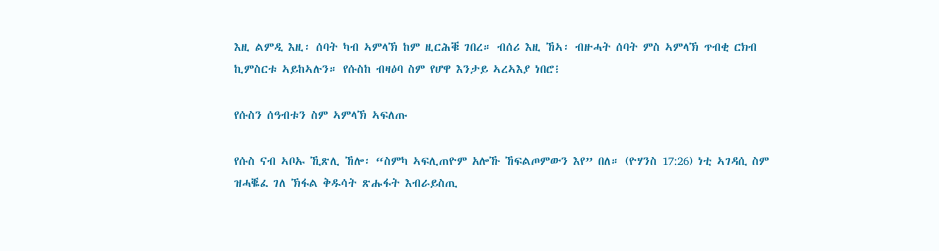እዚ ልምዲ እዚ፡ ሰባት ካብ ኣምላኽ ከም ዚርሕቑ ገበረ። ብሰሪ እዚ ኸኣ፡ ብዙሓት ሰባት ምስ ኣምላኽ ጥብቂ ርክብ ኪምስርቱ ኣይከኣሉን። የሱስከ ብዛዕባ ስም የሆዋ እንታይ ኣረኣእያ ነበሮ፧

የሱስን ሰዓብቱን ስም ኣምላኽ ኣፍለጡ

የሱስ ናብ ኣቦኡ ኺጽሊ ኸሎ፡ “ስምካ ኣፍሊጠዮም አሎኹ ኸፍልጦምውን እየ” በለ። (ዮሃንስ 17:26) ነቲ ኣገዳሲ ስም ዝሓቘፈ ገለ ኽፋል ቅዱሳት ጽሑፋት እብራይስጢ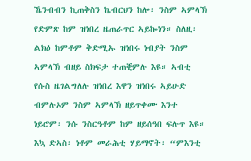ኼንብብን ኪጠቅስን ኬብርህን ከሎ፡ ንስም ኣምላኽ የድምጽ ከም ዝነበረ ዜጠራጥር ኣይኰነን። ስለዚ፡ ልክዕ ከምቶም ቅድሚኡ ዝነበሩ ነብያት ንስም ኣምላኽ ብዘይ ስክፍታ ተጠቒምሉ እዩ። ኣብቲ የሱስ ዜገልግለሉ ዝነበረ እዋን ዝነበሩ ኣይሁድ ብምሉኦም ንስም ኣምላኽ ዘይጥቀሙ እንተ ነይሮም፡ ንሱ ንስርዓቶም ከም ዘይሰዓበ ፍሉጥ እዩ። እኳ ድኣስ፡ ነቶም መራሕቲ ሃይማኖት፡ “ምእንቲ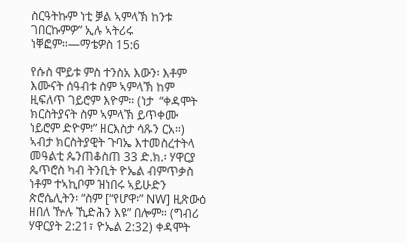ስርዓትኩም ነቲ ቓል ኣምላኽ ከንቱ ገበርኩምዎ” ኢሉ ኣትሪሩ ነቐፎም።—ማቴዎስ 15:6

የሱስ ሞይቱ ምስ ተንስአ እውን፡ እቶም እሙናት ሰዓብቱ ስም ኣምላኽ ከም ዚፍለጥ ገይሮም እዮም። (ነታ  “ቀዳሞት ክርስትያናት ስም ኣምላኽ ይጥቀሙ ነይሮም ድዮም፧” ዘርእስታ ሳጹን ርአ።) ኣብታ ክርስትያዊት ጉባኤ እተመስረተትላ መዓልቲ ጴንጠቆስጠ 33 ድ.ክ.፡ ሃዋርያ ጴጥሮስ ካብ ትንቢት ዮኤል ብምጥቃስ ነቶም ተኣኪቦም ዝነበሩ ኣይሁድን ጵሮሴሊትን፡ “ስም [“የሆዋ፡” NW] ዚጽውዕ ዘበለ ዅሉ ኺድሕን እዩ” በሎም። (ግብሪ ሃዋርያት 2:21፣ ዮኤል 2:32) ቀዳሞት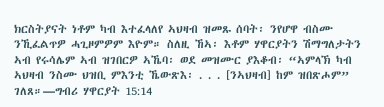ክርስትያናት ነቶም ካብ እተፈላለየ ኣህዛብ ዝመጹ ሰባት፡ ንየሆዋ ብስሙ ንኺፈልጥዎ ሓጊዞምዎም እዮም። ስለዚ ኸኣ፡ እቶም ሃዋርያትን ሽማግለታትን ኣብ የሩሳሌም ኣብ ዝገበርዎ ኣኼባ፡ ወደ መዝሙር ያእቆብ፡ “ኣምላኽ ካብ ኣህዛብ ንስሙ ህዝቢ ምእንቲ ኼውጽእ፡ . . . [ንኣህዛብ] ከም ዝበጽሖም” ገለጸ።—ግብሪ ሃዋርያት 15:14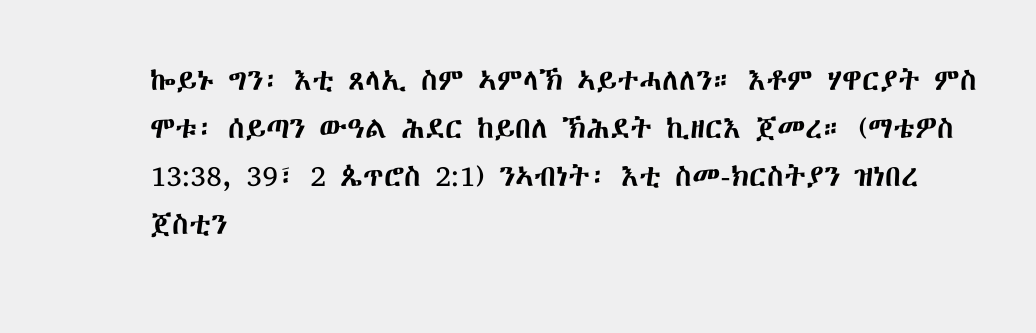ኰይኑ ግን፡ እቲ ጸላኢ ስም ኣምላኽ ኣይተሓለለን። እቶም ሃዋርያት ምስ ሞቱ፡ ሰይጣን ውዓል ሕደር ከይበለ ኽሕደት ኪዘርእ ጀመረ። (ማቴዎስ 13:38, 39፣ 2 ጴጥሮስ 2:1) ንኣብነት፡ እቲ ስመ-ክርስትያን ዝነበረ ጀስቲን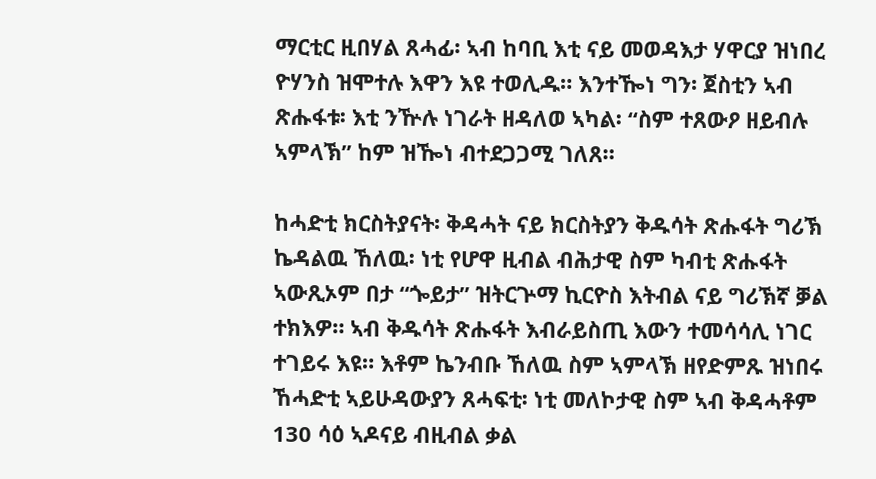ማርቲር ዚበሃል ጸሓፊ፡ ኣብ ከባቢ እቲ ናይ መወዳእታ ሃዋርያ ዝነበረ ዮሃንስ ዝሞተሉ እዋን እዩ ተወሊዱ። እንተዀነ ግን፡ ጀስቲን ኣብ ጽሑፋቱ፡ እቲ ንዅሉ ነገራት ዘዳለወ ኣካል፡ “ስም ተጸውዖ ዘይብሉ ኣምላኽ” ከም ዝዀነ ብተደጋጋሚ ገለጸ።

ከሓድቲ ክርስትያናት፡ ቅዳሓት ናይ ክርስትያን ቅዱሳት ጽሑፋት ግሪኽ ኬዳልዉ ኸለዉ፡ ነቲ የሆዋ ዚብል ብሕታዊ ስም ካብቲ ጽሑፋት ኣውጺኦም በታ “ጐይታ” ዝትርጕማ ኪርዮስ እትብል ናይ ግሪኽኛ ቓል ተክእዎ። ኣብ ቅዱሳት ጽሑፋት እብራይስጢ እውን ተመሳሳሊ ነገር ተገይሩ እዩ። እቶም ኬንብቡ ኸለዉ ስም ኣምላኽ ዘየድምጹ ዝነበሩ ኸሓድቲ ኣይሁዳውያን ጸሓፍቲ፡ ነቲ መለኮታዊ ስም ኣብ ቅዳሓቶም 130 ሳዕ ኣዶናይ ብዚብል ቃል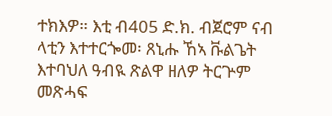ተክእዎ። እቲ ብ405 ድ.ክ. ብጀሮም ናብ ላቲን እተተርጐመ፡ ጸኒሑ ኸኣ ቩልጌት እተባህለ ዓብዪ ጽልዋ ዘለዎ ትርጕም መጽሓፍ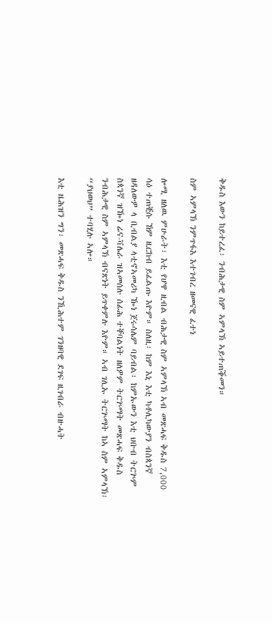ቅዱስ እውን ከይተረፈ፡ ንብሕታዊ ስም ኣምላኽ ኣይተጠቕመን።

ስም ኣምላኽ ንምጥፋእ እተገብረ ዘመናዊ ፈተነ

ሎሚ ዘለዉ ምሁራት፡ እቲ የሆዋ ዚብል ብሕታዊ ስም ኣምላኽ ኣብ መጽሓፍ ቅዱስ 7,000 ሳዕ ተጠቒሱ ኸም ዚርከብ ይፈልጡ እዮም። ስለዚ፡ ከም እኒ እቲ ካቶሊካውያን ብስጳንኛ ዘዳለውዎ ላ ቢብልያ ላቲኖኣመሪካ ዀነ ጀሩሳሌም ባይብል፡ ከምኡውን እቲ ህቡብ ትርጕም ስጳንኛ ዝዀነ ሬና-ቫሌራ ዝኣመሰሉ ሰፊሕ ተቐባልነት ዘለዎም ትርጕማት መጽሓፍ ቅዱስ ንብሕታዊ ስም ኣምላኽ ብናጽነት ይጥቀምሉ እዮም። ኣብ ገሊኡ ትርጕማት ከኣ ስም ኣምላኽ፡ “ያህወህ” ተባሂሉ ኣሎ።

እቲ ዜሕዝን ግን፡ መጽሓፍ ቅዱስ ንኺሕተም ገንዘባዊ ደገፍ ዚገብራ ብዙሓት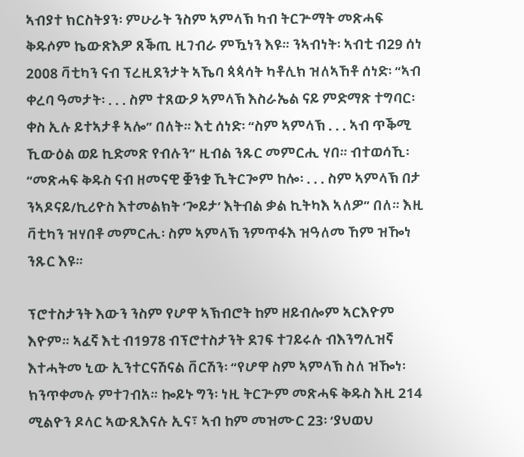ኣብያተ ክርስትያን፡ ምሁራት ንስም ኣምላኽ ካብ ትርጕማት መጽሓፍ ቅዱሶም ኬውጽእዎ ጸቕጢ ዚገብራ ምዃነን እዩ። ንኣብነት፡ ኣብቲ ብ29 ሰነ 2008 ቫቲካን ናብ ፕረዚደንታት ኣኼባ ጳጳሳት ካቶሊክ ዝለኣኸቶ ሰነድ፡ “ኣብ ቀረባ ዓመታት፡ . . . ስም ተጸውዖ ኣምላኽ እስራኤል ናይ ምድማጽ ተግባር፡ ቀስ ኢሉ ይተኣታቶ ኣሎ” በለት። እቲ ሰነድ፡ “ስም ኣምላኽ . . . ኣብ ጥቕሚ ኺውዕል ወይ ኪድመጽ የብሉን” ዚብል ንጹር መምርሒ ሃበ። ብተወሳኺ፡ “መጽሓፍ ቅዱስ ናብ ዘመናዊ ቛንቋ ኺትርጐም ከሎ፡ . . . ስም ኣምላኽ በታ ንኣዶናይ/ኪሪዮስ እተመልክት ‘ጐይታ’ እትብል ቃል ኪትካእ ኣለዎ” በለ። እዚ ቫቲካን ዝሃበቶ መምርሒ፡ ስም ኣምላኽ ንምጥፋእ ዝዓለመ ኸም ዝዀነ ንጹር እዩ።

ፕሮተስታንት እውን ንስም የሆዋ ኣኽብሮት ከም ዘይብሎም ኣርእዮም እዮም። ኣፈኛ እቲ ብ1978 ብፕሮተስታንት ደገፍ ተገይሩሉ ብእንግሊዝኛ እተሓትመ ኒው ኢንተርናሽናል ቨርሽን፡ “የሆዋ ስም ኣምላኽ ስለ ዝዀነ፡ ክንጥቀመሉ ምተገብአ። ኰይኑ ግን፡ ነዚ ትርጕም መጽሓፍ ቅዱስ እዚ 214 ሚልዮን ዶላር ኣውጺእናሉ ኢና፣ ኣብ ከም መዝሙር 23፡ ‘ያህወህ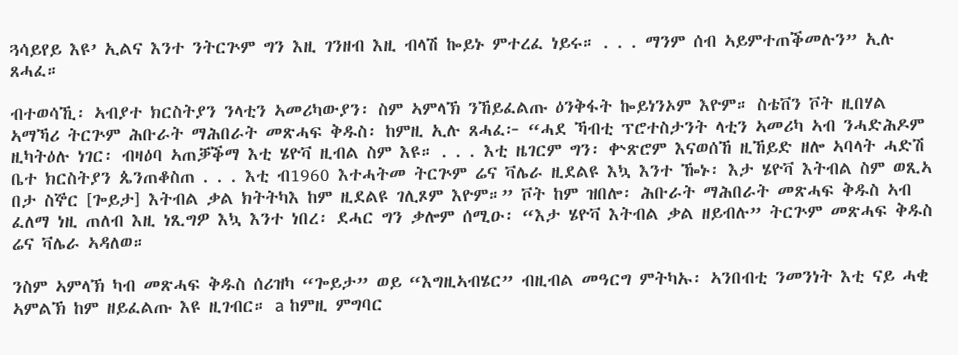ጓሳይየይ እዩ’ ኢልና እንተ ንትርጕም ግን እዚ ገንዘብ እዚ ብላሽ ኰይኑ ምተረፈ ነይሩ። . . . ማንም ሰብ ኣይምተጠቕመሉን” ኢሉ ጸሓፈ።

ብተወሳኺ፡ ኣብያተ ክርስትያን ንላቲን ኣመሪካውያን፡ ስም ኣምላኽ ንኸይፈልጡ ዕንቅፋት ኰይነንኦም እዮም። ስቴቨን ቮት ዚበሃል ኣማኻሪ ትርጕም ሕቡራት ማሕበራት መጽሓፍ ቅዱስ፡ ከምዚ ኢሉ ጸሓፈ፦ “ሓደ ኻብቲ ፕሮተስታንት ላቲን ኣመሪካ ኣብ ንሓድሕዶም ዚካትዕሉ ነገር፡ ብዛዕባ ኣጠቓቕማ እቲ ሄዮቫ ዚብል ስም እዩ። . . . እቲ ዜገርም ግን፡ ቍጽሮም እናወሰኸ ዚኸይድ ዘሎ ኣባላት ሓድሽ ቤተ ክርስትያን ጴንጠቆስጠ . . . እቲ ብ1960 እተሓትመ ትርጕም ሬና ቫሌራ ዚደልዩ እኳ እንተ ዀኑ፡ እታ ሄዮቫ እትብል ስም ወጺኣ በታ ስኞር [ጐይታ] እትብል ቃል ክትትካእ ከም ዚደልዩ ገሊጾም እዮም።” ቮት ከም ዝበሎ፡ ሕቡራት ማሕበራት መጽሓፍ ቅዱስ ኣብ ፈለማ ነዚ ጠለብ እዚ ነጺግዎ እኳ እንተ ነበረ፡ ደሓር ግን ቃሎም ሰሚዑ፡ “እታ ሄዮቫ እትብል ቃል ዘይብሉ” ትርጕም መጽሓፍ ቅዱስ ሬና ቫሌራ ኣዳለወ።

ንስም ኣምላኽ ካብ መጽሓፍ ቅዱስ ሰሪዝካ “ጐይታ” ወይ “እግዚኣብሄር” ብዚብል መዓርግ ምትካኡ፡ ኣንበብቲ ንመንነት እቲ ናይ ሓቂ ኣምልኽ ከም ዘይፈልጡ እዩ ዚገብር። a ከምዚ ምግባር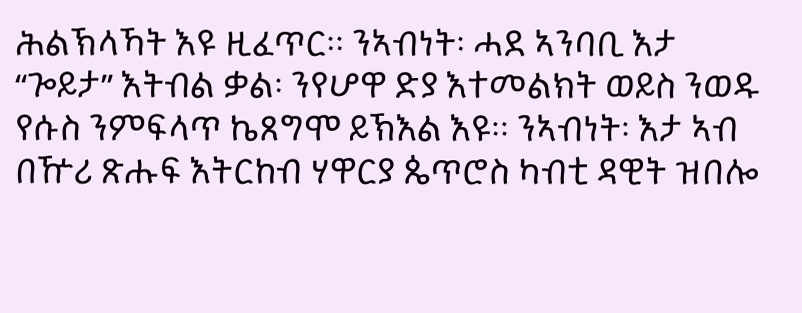ሕልኽላኻት እዩ ዚፈጥር። ንኣብነት፡ ሓደ ኣንባቢ እታ “ጐይታ” እትብል ቃል፡ ንየሆዋ ድያ እተመልክት ወይስ ንወዱ የሱስ ንምፍላጥ ኬጸግሞ ይኽእል እዩ። ንኣብነት፡ እታ ኣብ በዅሪ ጽሑፍ እትርከብ ሃዋርያ ጴጥሮስ ካብቲ ዳዊት ዝበሎ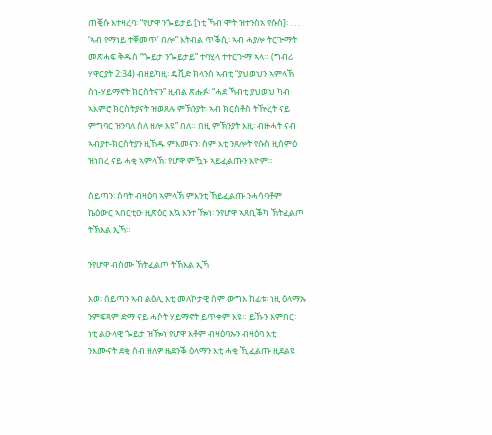ጠቒሱ እተዛረባ፡ “የሆዋ ንጐይታይ [ነቲ ኻብ ሞት ዝተንስአ የሱስ]፡ . . . ‘ኣብ የማነይ ተቐመጥ’ በሎ” እትብል ጥቕሲ፡ ኣብ ሓያሎ ትርጕማት መጽሓፍ ቅዱስ “ጐይታ ንጐይታይ” ተባሂላ ተተርጒማ ኣላ። (ግብሪ ሃዋርያት 2:34) ብዘይካዚ፡ ዴቪድ ክላንስ ኣብቲ “ያህወህን ኣምላኽ ስነ-ሃይማኖት ክርስትናን” ዚብል ጽሑፉ፡ “ሓደ ኻብቲ ያህወህ ካብ ኣእምሮ ክርስትያናት ዝወጸሉ ምኽንያት፡ ኣብ ክርስቶስ ትዅረት ናይ ምግባር ዝንባለ ስለ ዘሎ እዩ” በለ። በዚ ምኽንያት እዚ፡ ብዙሓት ናብ ኣብያተ-ክርስትያን ዚኸዱ ምእመናን፡ ስም እቲ ንጸሎት የሱስ ዚሰምዕ ዝነበረ ናይ ሓቂ ኣምላኽ፡ የሆዋ ምዃኑ ኣይፈልጡን እዮም።

ሰይጣን፡ ሰባት ብዛዕባ ኣምላኽ ምእንቲ ኸይፈልጡ ንሓሳባቶም ኬዕውር ኣበርቲዑ ዚጽዕር እኳ እንተ ዀነ፡ ንየሆዋ ኣጸቢቕካ ኽትፈልጦ ትኽእል ኢኻ።

ንየሆዋ ብስሙ ኽትፈልጦ ትኽእል ኢኻ

እወ፡ ሰይጣን ኣብ ልዕሊ እቲ መለኮታዊ ስም ውግእ ከፊቱ፡ ነዚ ዕላማኡ ንምፍጻም ድማ ናይ ሓሶት ሃይማኖት ይጥቀም እዩ። ይኹን እምበር፡ ነቲ ልዑላዊ ጐይታ ዝዀነ የሆዋ እቶም ብዛዕባኡን ብዛዕባ እቲ ንእሙናት ደቂ ሰብ ዘለዎ ዜደንቕ ዕላማን እቲ ሓቂ ኺፈልጡ ዚደልዩ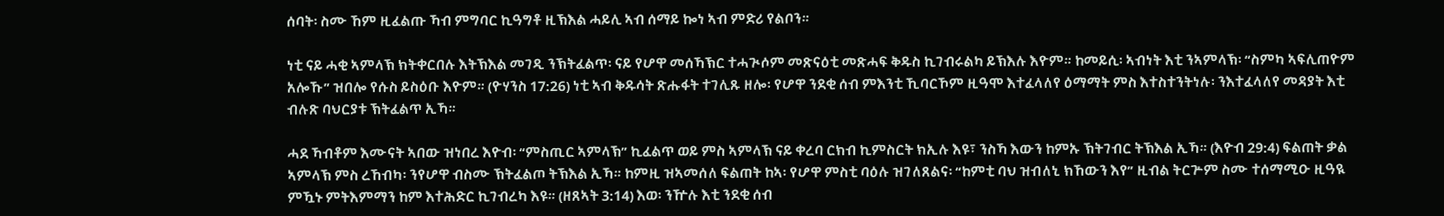ሰባት፡ ስሙ ኸም ዚፈልጡ ኻብ ምግባር ኪዓግቶ ዚኽእል ሓይሊ ኣብ ሰማይ ኰነ ኣብ ምድሪ የልቦን።

ነቲ ናይ ሓቂ ኣምላኽ ክትቀርበሉ እትኽእል መገዲ ንኽትፈልጥ፡ ናይ የሆዋ መሰኻኽር ተሓጒሶም መጽናዕቲ መጽሓፍ ቅዱስ ኪገብሩልካ ይኽእሉ እዮም። ከመይሲ፡ ኣብነት እቲ ንኣምላኽ፡ “ስምካ ኣፍሊጠዮም አሎኹ” ዝበሎ የሱስ ይስዕቡ እዮም። (ዮሃንስ 17:26) ነቲ ኣብ ቅዱሳት ጽሑፋት ተገሊጹ ዘሎ፡ የሆዋ ንደቂ ሰብ ምእንቲ ኺባርኾም ዚዓሞ እተፈላለየ ዕማማት ምስ እተስተንትነሉ፡ ንእተፈላለየ መዳያት እቲ ብሉጽ ባህርያቱ ኽትፈልጥ ኢኻ።

ሓደ ኻብቶም እሙናት ኣበው ዝነበረ እዮብ፡ “ምስጢር ኣምላኽ” ኪፈልጥ ወይ ምስ ኣምላኽ ናይ ቀረባ ርክብ ኪምስርት ክኢሉ እዩ፣ ንስኻ እውን ከምኡ ኽትገብር ትኽእል ኢኻ። (እዮብ 29:4) ፍልጠት ቃል ኣምላኽ ምስ ረኸብካ፡ ንየሆዋ ብስሙ ኽትፈልጦ ትኽእል ኢኻ። ከምዚ ዝኣመሰለ ፍልጠት ከኣ፡ የሆዋ ምስቲ ባዕሉ ዝገለጸልና፡ “ከምቲ ባህ ዝብለኒ ክኸውን እየ” ዚብል ትርጕም ስሙ ተሰማሚዑ ዚዓዪ ምዃኑ ምትእምማን ከም እተሕድር ኪገብረካ እዩ። (ዘጸኣት 3:14) እወ፡ ንዅሉ እቲ ንደቂ ሰብ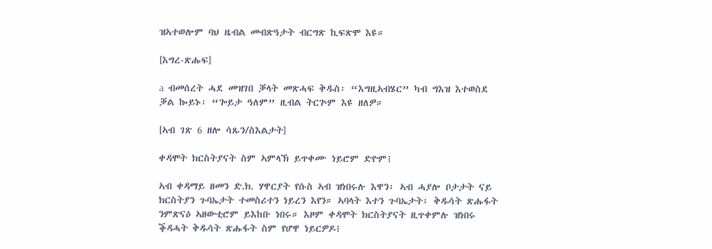ዝኣተወሎም ባህ ዜብል መብጽዓታት ብርግጽ ኪፍጽሞ እዩ።

[እግረ-ጽሑፍ]

a  ብመሰረት ሓደ መዝገበ ቓላት መጽሓፍ ቅዱስ፡ “እግዚኣብሄር” ካብ ግእዝ እተወስደ ቓል ኰይኑ፡ “ጐይታ ዓለም” ዚብል ትርጕም እዩ ዘለዎ።

[ኣብ ገጽ 6 ዘሎ ሳጹን/ስእልታት]

ቀዳሞት ክርስትያናት ስም ኣምላኽ ይጥቀሙ ነይሮም ድዮም፧

ኣብ ቀዳማይ ዘመን ድ.ክ. ሃዋርያት የሱስ ኣብ ዝነበሩሉ እዋን፡ ኣብ ሓያሎ ቦታታት ናይ ክርስትያን ጉባኤታት ተመስሪተን ነይረን እየን። ኣባላት እተን ጉባኤታት፡ ቅዱሳት ጽሑፋት ንምጽናዕ ኣዘውቲሮም ይእከቡ ነበሩ። እዞም ቀዳሞት ክርስትያናት ዚጥቀምሉ ዝነበሩ ቕዳሓት ቅዱሳት ጽሑፋት ስም የሆዋ ነይርዎዶ፧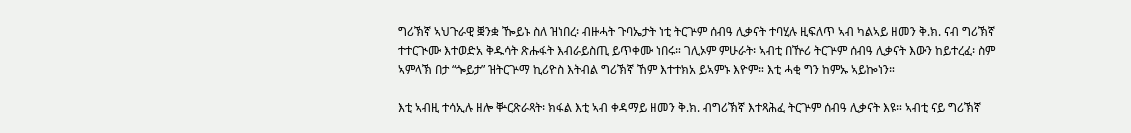ግሪኽኛ ኣህጉራዊ ቛንቋ ዀይኑ ስለ ዝነበረ፡ ብዙሓት ጉባኤታት ነቲ ትርጕም ሰብዓ ሊቃናት ተባሂሉ ዚፍለጥ ኣብ ካልኣይ ዘመን ቅ.ክ. ናብ ግሪኽኛ ተተርጒሙ እተወድአ ቅዱሳት ጽሑፋት እብራይስጢ ይጥቀሙ ነበሩ። ገሊኦም ምሁራት፡ ኣብቲ በዅሪ ትርጕም ሰብዓ ሊቃናት እውን ከይተረፈ፡ ስም ኣምላኽ በታ “ጐይታ” ዝትርጕማ ኪሪዮስ እትብል ግሪኽኛ ኸም እተተክአ ይኣምኑ እዮም። እቲ ሓቂ ግን ከምኡ ኣይኰነን።

እቲ ኣብዚ ተሳኢሉ ዘሎ ቝርጽራጻት፡ ክፋል እቲ ኣብ ቀዳማይ ዘመን ቅ.ክ. ብግሪኽኛ እተጻሕፈ ትርጕም ሰብዓ ሊቃናት እዩ። ኣብቲ ናይ ግሪኽኛ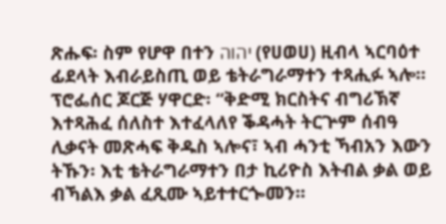ጽሑፍ፡ ስም የሆዋ በተን יהוה (የሀወሀ) ዚብላ ኣርባዕተ ፊደላት እብራይስጢ ወይ ቴትራግራማተን ተጻሒፉ ኣሎ። ፕሮፌሰር ጆርጅ ሃዋርድ፡ “ቅድሚ ክርስትና ብግሪኽኛ እተጻሕፈ ሰለስተ እተፈላለየ ቕዳሓት ትርጕም ሰብዓ ሊቃናት መጽሓፍ ቅዱስ ኣሎና፣ ኣብ ሓንቲ ኻብአን እውን ትኹን፡ እቲ ቴትራግራማተን በታ ኪሪዮስ እትብል ቃል ወይ ብኻልእ ቃል ፈጺሙ ኣይተተርጐመን።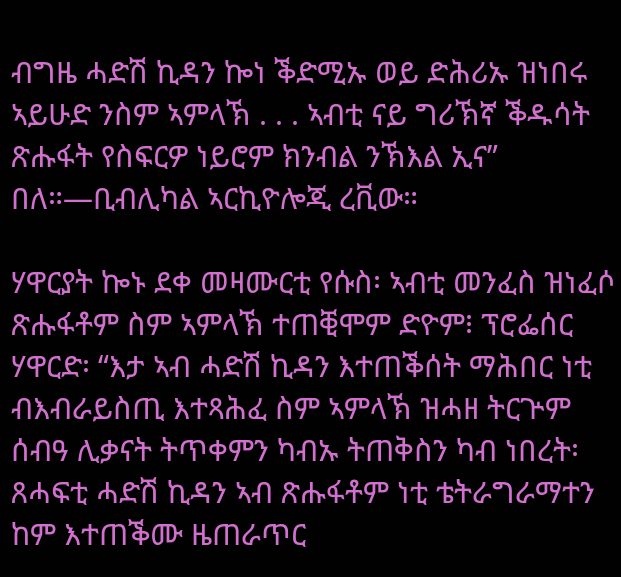ብግዜ ሓድሽ ኪዳን ኰነ ቕድሚኡ ወይ ድሕሪኡ ዝነበሩ ኣይሁድ ንስም ኣምላኽ . . . ኣብቲ ናይ ግሪኽኛ ቕዱሳት ጽሑፋት የስፍርዎ ነይሮም ክንብል ንኽእል ኢና” በለ።—ቢብሊካል ኣርኪዮሎጂ ረቪው።

ሃዋርያት ኰኑ ደቀ መዛሙርቲ የሱስ፡ ኣብቲ መንፈስ ዝነፈሶ ጽሑፋቶም ስም ኣምላኽ ተጠቒሞም ድዮም፧ ፕሮፌሰር ሃዋርድ፡ “እታ ኣብ ሓድሽ ኪዳን እተጠቕሰት ማሕበር ነቲ ብእብራይስጢ እተጻሕፈ ስም ኣምላኽ ዝሓዘ ትርጕም ሰብዓ ሊቃናት ትጥቀምን ካብኡ ትጠቅስን ካብ ነበረት፡ ጸሓፍቲ ሓድሽ ኪዳን ኣብ ጽሑፋቶም ነቲ ቴትራግራማተን ከም እተጠቕሙ ዜጠራጥር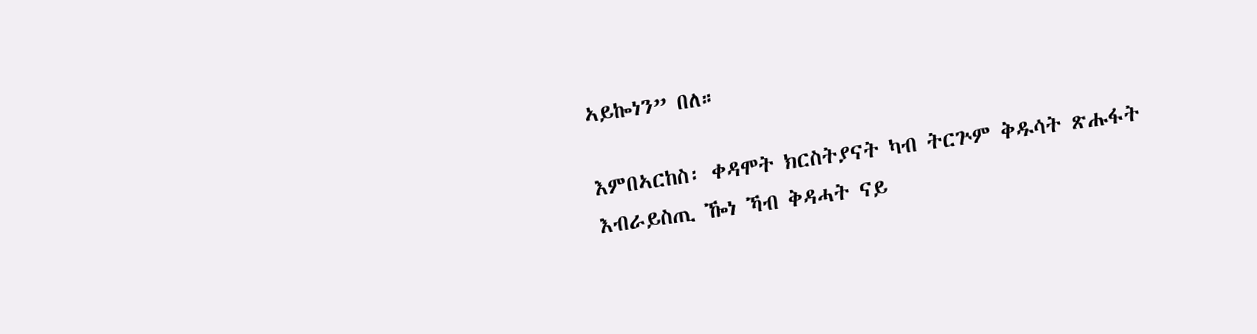ኣይኰነን” በለ።

እምበኣርከስ፡ ቀዳሞት ክርስትያናት ካብ ትርጕም ቅዱሳት ጽሑፋት እብራይስጢ ዀነ ኻብ ቅዳሓት ናይ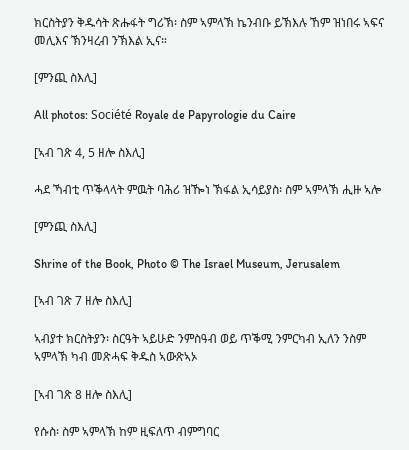ክርስትያን ቅዱሳት ጽሑፋት ግሪኽ፡ ስም ኣምላኽ ኬንብቡ ይኽእሉ ኸም ዝነበሩ ኣፍና መሊእና ኽንዛረብ ንኽእል ኢና።

[ምንጪ ስእሊ]

All photos: Société Royale de Papyrologie du Caire

[ኣብ ገጽ 4, 5 ዘሎ ስእሊ]

ሓደ ኻብቲ ጥቕላላት ምዉት ባሕሪ ዝዀነ ኽፋል ኢሳይያስ፡ ስም ኣምላኽ ሒዙ ኣሎ

[ምንጪ ስእሊ]

Shrine of the Book, Photo © The Israel Museum, Jerusalem

[ኣብ ገጽ 7 ዘሎ ስእሊ]

ኣብያተ ክርስትያን፡ ስርዓት ኣይሁድ ንምስዓብ ወይ ጥቕሚ ንምርካብ ኢለን ንስም ኣምላኽ ካብ መጽሓፍ ቅዱስ ኣውጽኣኦ

[ኣብ ገጽ 8 ዘሎ ስእሊ]

የሱስ፡ ስም ኣምላኽ ከም ዚፍለጥ ብምግባር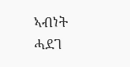ኣብነት ሓደገ